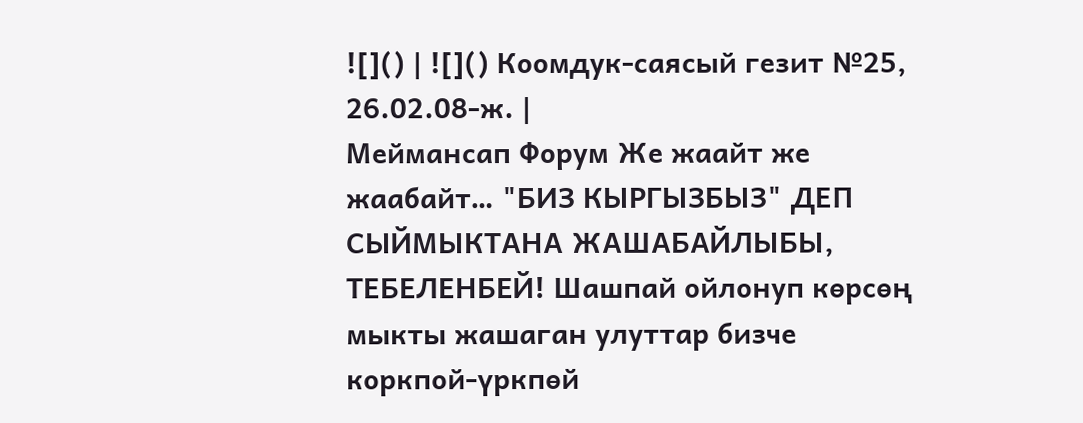![]() | ![]() Коомдук-саясый гезит №25, 26.02.08-ж. |
Меймансап Форум Же жаайт же жаабайт… "БИЗ КЫРГЫЗБЫЗ" ДЕП СЫЙМЫКТАНА ЖАШАБАЙЛЫБЫ, ТЕБЕЛЕНБЕЙ! Шашпай ойлонуп көрсөң мыкты жашаган улуттар бизче коркпой-үркпөй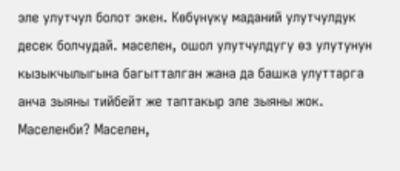эле улутчул болот экен. Көбүнүкү маданий улутчулдук десек болчудай. маселен, ошол улутчулдугу өз улутунун кызыкчылыгына багытталган жана да башка улуттарга анча зыяны тийбейт же таптакыр эле зыяны жок. Маселенби? Маселен,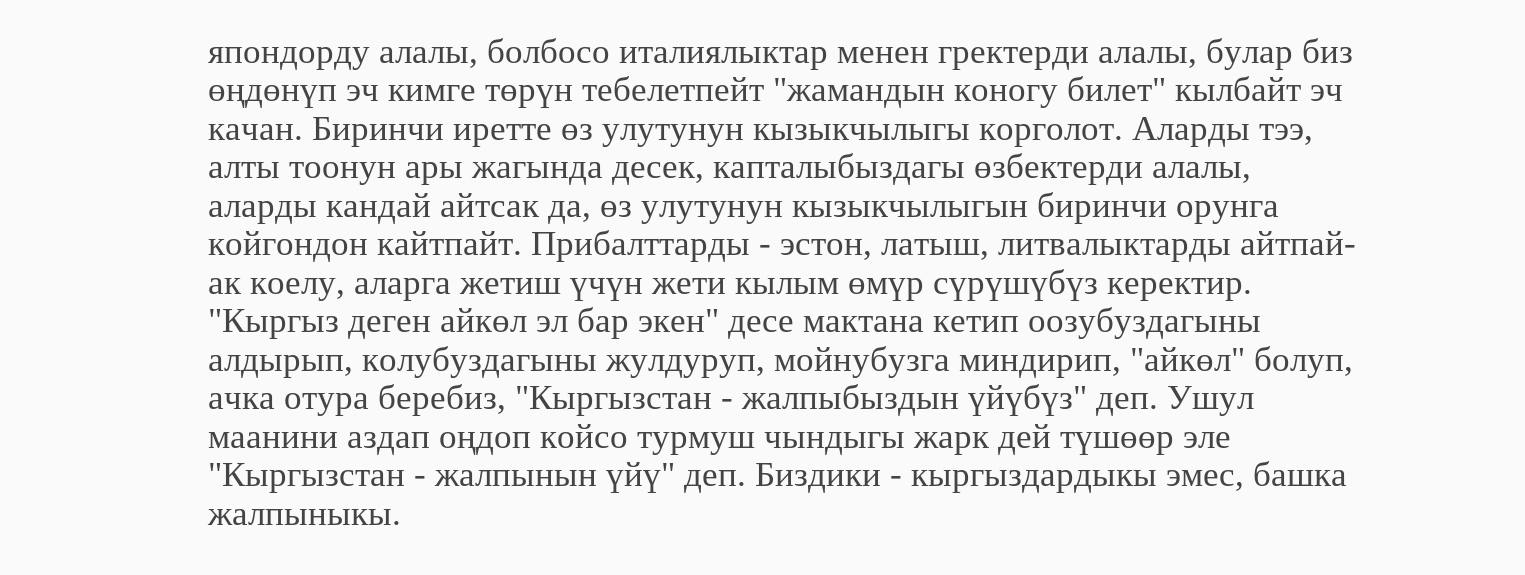япондорду алалы, болбосо италиялыктар менен гректерди алалы, булар биз өңдөнүп эч кимге төрүн тебелетпейт "жамандын коногу билет" кылбайт эч качан. Биринчи иретте өз улутунун кызыкчылыгы корголот. Аларды тээ, алты тоонун ары жагында десек, капталыбыздагы өзбектерди алалы, аларды кандай айтсак да, өз улутунун кызыкчылыгын биринчи орунга койгондон кайтпайт. Прибалттарды - эстон, латыш, литвалыктарды айтпай-ак коелу, аларга жетиш үчүн жети кылым өмүр сүрүшүбүз керектир. "Кыргыз деген айкөл эл бар экен" десе мактана кетип оозубуздагыны алдырып, колубуздагыны жулдуруп, мойнубузга миндирип, "айкөл" болуп, ачка отура беребиз, "Кыргызстан - жалпыбыздын үйүбүз" деп. Ушул маанини аздап оңдоп койсо турмуш чындыгы жарк дей түшөөр эле "Кыргызстан - жалпынын үйү" деп. Биздики - кыргыздардыкы эмес, башка жалпыныкы.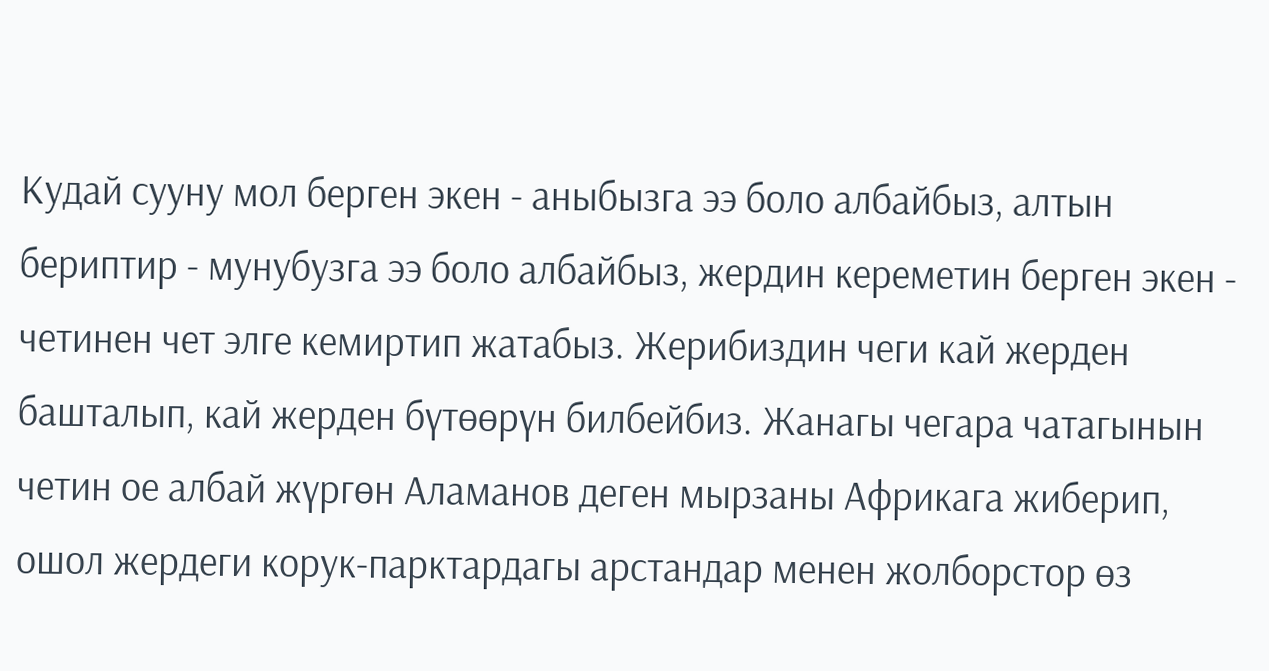Кудай сууну мол берген экен - аныбызга ээ боло албайбыз, алтын бериптир - мунубузга ээ боло албайбыз, жердин кереметин берген экен - четинен чет элге кемиртип жатабыз. Жерибиздин чеги кай жерден башталып, кай жерден бүтөөрүн билбейбиз. Жанагы чегара чатагынын четин ое албай жүргөн Аламанов деген мырзаны Африкага жиберип, ошол жердеги корук-парктардагы арстандар менен жолборстор өз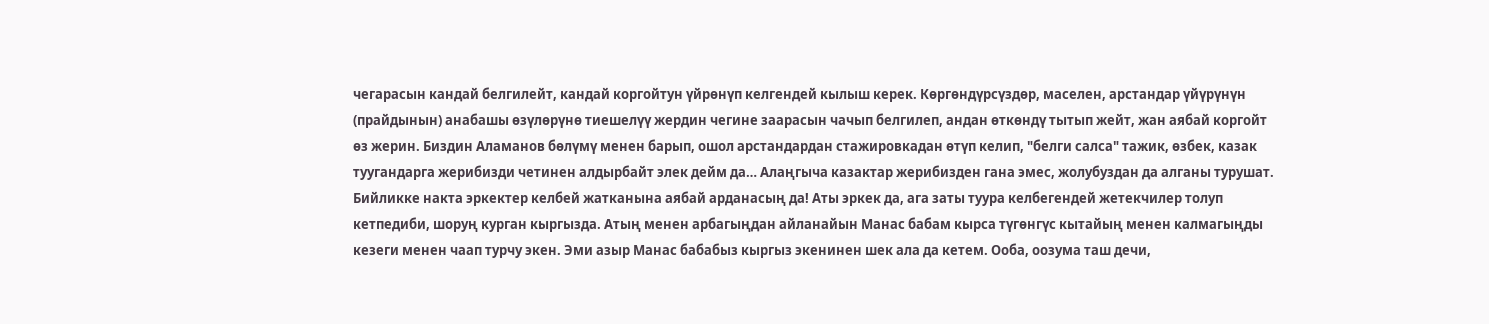чегарасын кандай белгилейт, кандай коргойтун үйрөнүп келгендей кылыш керек. Көргөндүрсүздөр, маселен, арстандар үйүрүнүн (прайдынын) анабашы өзүлөрүнө тиешелүү жердин чегине заарасын чачып белгилеп, андан өткөндү тытып жейт, жан аябай коргойт өз жерин. Биздин Аламанов бөлүмү менен барып, ошол арстандардан стажировкадан өтүп келип, "белги салса" тажик, өзбек, казак туугандарга жерибизди четинен алдырбайт элек дейм да… Алаңгыча казактар жерибизден гана эмес, жолубуздан да алганы турушат. Бийликке накта эркектер келбей жатканына аябай арданасың да! Аты эркек да, ага заты туура келбегендей жетекчилер толуп кетпедиби, шоруң курган кыргызда. Атың менен арбагыңдан айланайын Манас бабам кырса түгөнгүс кытайың менен калмагыңды кезеги менен чаап турчу экен. Эми азыр Манас бабабыз кыргыз экенинен шек ала да кетем. Ооба, оозума таш дечи,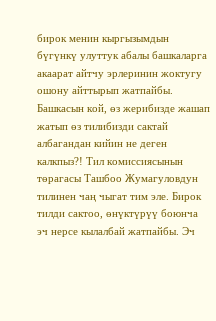бирок менин кыргызымдын бүгүнкү улуттук абалы башкаларга акаарат айтчу эрлеринин жоктугу ошону айттырып жатпайбы. Башкасын кой, өз жерибизде жашап жатып өз тилибизди сактай албагандан кийин не деген калкпыз?! Тил комиссиясынын төрагасы Ташбоо Жумагуловдун тилинен чаң чыгат тим эле. Бирок тилди сактоо, өнүктүрүү боюнча эч нерсе кылалбай жатпайбы. Эч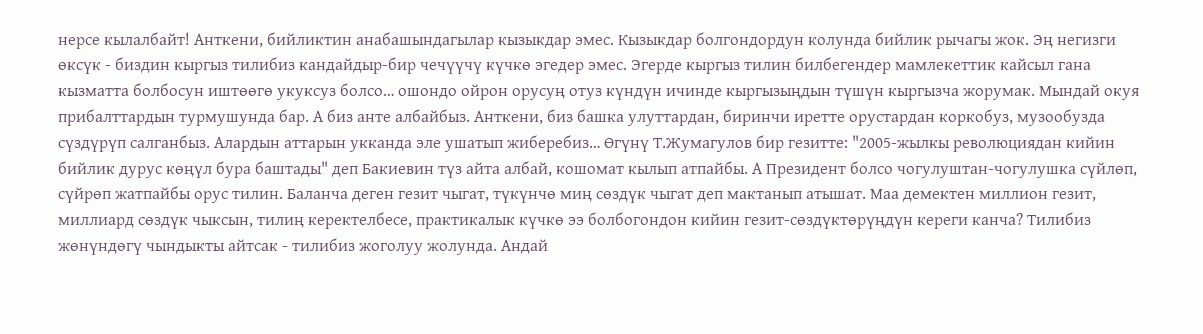нерсе кылалбайт! Анткени, бийликтин анабашындагылар кызыкдар эмес. Кызыкдар болгондордун колунда бийлик рычагы жок. Эң негизги өксүк - биздин кыргыз тилибиз кандайдыр-бир чечүүчү күчкө эгедер эмес. Эгерде кыргыз тилин билбегендер мамлекеттик кайсыл гана кызматта болбосун иштөөгө укуксуз болсо… ошондо ойрон орусуң отуз күндүн ичинде кыргызыңдын түшүн кыргызча жорумак. Мындай окуя прибалттардын турмушунда бар. А биз анте албайбыз. Анткени, биз башка улуттардан, биринчи иретте орустардан коркобуз, музообузда сүздүрүп салганбыз. Алардын аттарын укканда эле ушатып жиберебиз… Өгүнү Т.Жумагулов бир гезитте: "2005-жылкы революциядан кийин бийлик дурус көңүл бура баштады" деп Бакиевин түз айта албай, кошомат кылып атпайбы. А Президент болсо чогулуштан-чогулушка сүйлөп, сүйрөп жатпайбы орус тилин. Баланча деген гезит чыгат, түкүнчө миң сөздүк чыгат деп мактанып атышат. Маа демектен миллион гезит, миллиард сөздүк чыксын, тилиң керектелбесе, практикалык күчкө ээ болбогондон кийин гезит-сөздүктөрүңдүн кереги канча? Тилибиз жөнүндөгү чындыкты айтсак - тилибиз жоголуу жолунда. Андай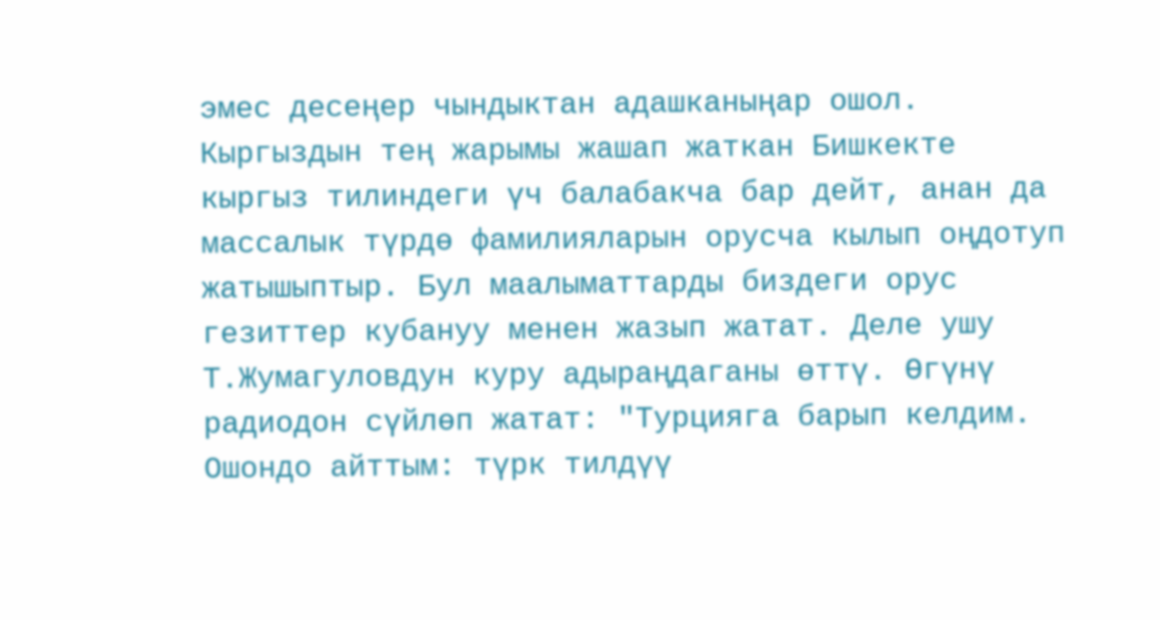эмес десеңер чындыктан адашканыңар ошол. Кыргыздын тең жарымы жашап жаткан Бишкекте кыргыз тилиндеги үч балабакча бар дейт, анан да массалык түрдө фамилияларын орусча кылып оңдотуп жатышыптыр. Бул маалыматтарды биздеги орус гезиттер кубануу менен жазып жатат. Деле ушу Т.Жумагуловдун куру адыраңдаганы өттү. Өгүнү радиодон сүйлөп жатат: "Турцияга барып келдим. Ошондо айттым: түрк тилдүү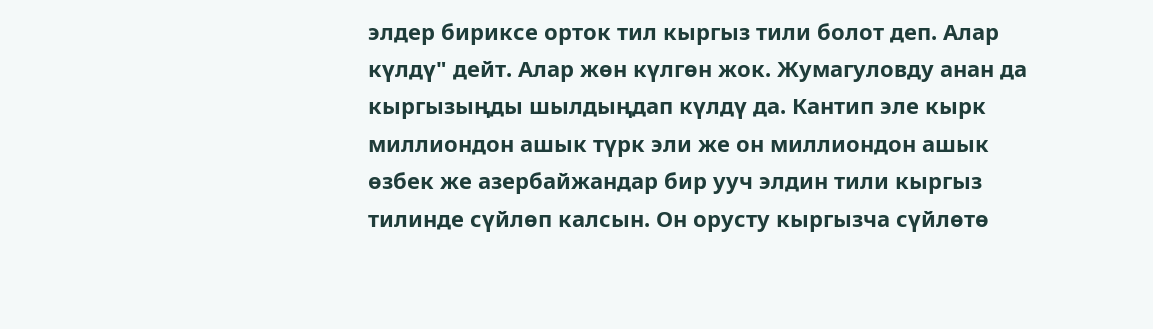элдер бириксе орток тил кыргыз тили болот деп. Алар күлдү" дейт. Алар жөн күлгөн жок. Жумагуловду анан да кыргызыңды шылдыңдап күлдү да. Кантип эле кырк миллиондон ашык түрк эли же он миллиондон ашык өзбек же азербайжандар бир ууч элдин тили кыргыз тилинде сүйлөп калсын. Он орусту кыргызча сүйлөтө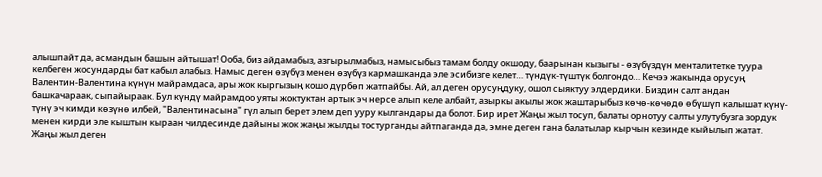алышпайт да, асмандын башын айтышат! Ооба, биз айдамабыз, азгырылмабыз, намысыбыз тамам болду окшоду, баарынан кызыгы - өзүбүздүн менталитетке туура келбеген жосундарды бат кабыл алабыз. Намыс деген өзүбүз менен өзүбүз кармашканда эле эсибизге келет… түндүк-түштүк болгондо… Кечээ жакында орусуң Валентин-Валентина күнүн майрамдаса, ары жок кыргызың кошо дүрбөп жатпайбы. Ай, ал деген орусуңдуку, ошол сыяктуу элдердики. Биздин салт андан башкачараак, сыпайыраак. Бул күндү майрамдоо уяты жоктуктан артык эч нерсе алып келе албайт, азыркы акылы жок жаштарыбыз көчө-көчөдө өбүшүп калышат күнү-түнү эч кимди көзүнө илбей, "Валентинасына" гүл алып берет элем деп ууру кылгандары да болот. Бир ирет Жаңы жыл тосуп, балаты орнотуу салты улутубузга зордук менен кирди эле кыштын кыраан чилдесинде дайыны жок жаңы жылды тостурганды айтпаганда да, эмне деген гана балатылар кырчын кезинде кыйылып жатат. Жаңы жыл деген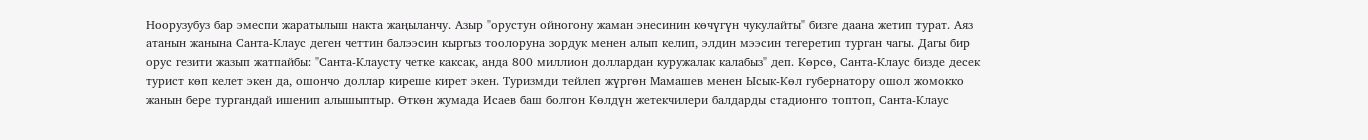Ноорузубуз бар эмеспи жаратылыш накта жаңыланчу. Азыр "орустун ойногону жаман энесинин көчүгүн чукулайты" бизге даана жетип турат. Аяз атанын жанына Санта-Клаус деген четтин балээсин кыргыз тоолоруна зордук менен алып келип, элдин мээсин тегеретип турган чагы. Дагы бир орус гезити жазып жатпайбы: "Санта-Клаусту четке каксак, анда 800 миллион доллардан куружалак калабыз" деп. Көрсө, Санта-Клаус бизде десек турист көп келет экен да, ошончо доллар киреше кирет экен. Туризмди тейлеп жүргөн Мамашев менен Ысык-Көл губернатору ошол жомокко жанын бере тургандай ишенип алышыптыр. Өткөн жумада Исаев баш болгон Көлдүн жетекчилери балдарды стадионго топтоп, Санта-Клаус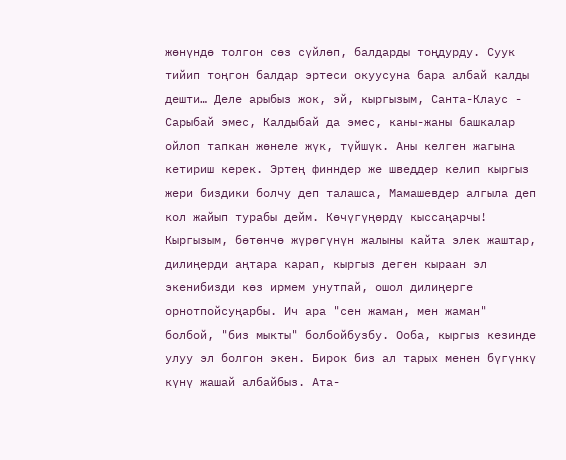жөнүндө толгон сөз сүйлөп, балдарды тоңдурду. Суук тийип тоңгон балдар эртеси окуусуна бара албай калды дешти… Деле арыбыз жок, эй, кыргызым, Санта-Клаус - Сарыбай эмес, Калдыбай да эмес, каны-жаны башкалар ойлоп тапкан жөнеле жүк, түйшүк. Аны келген жагына кетириш керек. Эртең финндер же шведдер келип кыргыз жери биздики болчу деп талашса, Мамашевдер алгыла деп кол жайып турабы дейм. Көчүгүңөрдү кыссаңарчы! Кыргызым, бөтөнчө жүрөгүнүн жалыны кайта элек жаштар, дилиңерди аңтара карап, кыргыз деген кыраан эл экенибизди көз ирмем унутпай, ошол дилиңерге орнотпойсуңарбы. Ич ара "сен жаман, мен жаман" болбой, "биз мыкты" болбойбузбу. Ооба, кыргыз кезинде улуу эл болгон экен. Бирок биз ал тарых менен бүгүнкү күнү жашай албайбыз. Ата-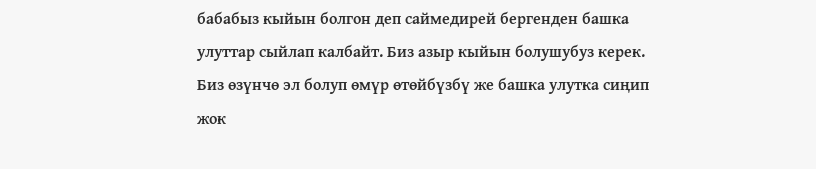бабабыз кыйын болгон деп саймедирей бергенден башка улуттар сыйлап калбайт. Биз азыр кыйын болушубуз керек. Биз өзүнчө эл болуп өмүр өтөйбүзбү же башка улутка сиңип жок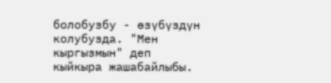болобузбу - өзүбүздүн колубузда. "Мен кыргызмын" деп кыйкыра жашабайлыбы.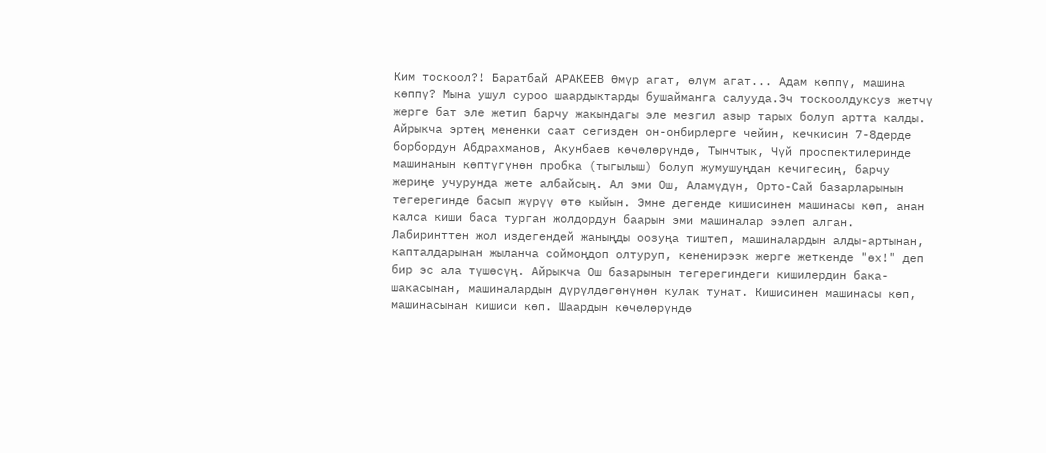Ким тоскоол?! Баратбай АРАКЕЕВ Өмүр агат, өлүм агат... Адам көппү, машина көппү? Мына ушул суроо шаардыктарды бушайманга салууда.Эч тоскоолдуксуз жетчү жерге бат эле жетип барчу жакындагы эле мезгил азыр тарых болуп артта калды. Айрыкча эртең мененки саат сегизден он-онбирлерге чейин, кечкисин 7-8дерде борбордун Абдрахманов, Акунбаев көчөлөрүндө, Тынчтык, Чүй проспектилеринде машинанын көптүгүнөн пробка (тыгылыш) болуп жумушуңдан кечигесиң, барчу жериңе учурунда жете албайсың. Ал эми Ош, Аламүдүн, Орто-Сай базарларынын тегерегинде басып жүрүү өтө кыйын. Эмне дегенде кишисинен машинасы көп, анан калса киши баса турган жолдордун баарын эми машиналар ээлеп алган. Лабиринттен жол издегендей жаныңды оозуңа тиштеп, машиналардын алды-артынан, капталдарынан жыланча соймоңдоп олтуруп, кененирээк жерге жеткенде "өх!" деп бир эс ала түшөсүң. Айрыкча Ош базарынын тегерегиндеги кишилердин бака-шакасынан, машиналардын дүрүлдөгөнүнөн кулак тунат. Кишисинен машинасы көп, машинасынан кишиси көп. Шаардын көчөлөрүндө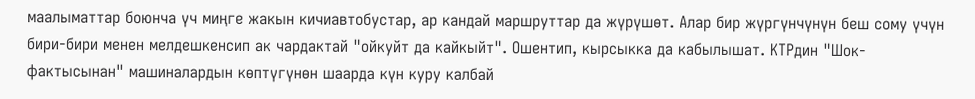маалыматтар боюнча үч миңге жакын кичиавтобустар, ар кандай маршруттар да жүрүшөт. Алар бир жүргүнчүнүн беш сому үчүн бири-бири менен мелдешкенсип ак чардактай "ойкуйт да кайкыйт". Ошентип, кырсыкка да кабылышат. КТРдин "Шок-фактысынан" машиналардын көптүгүнөн шаарда күн куру калбай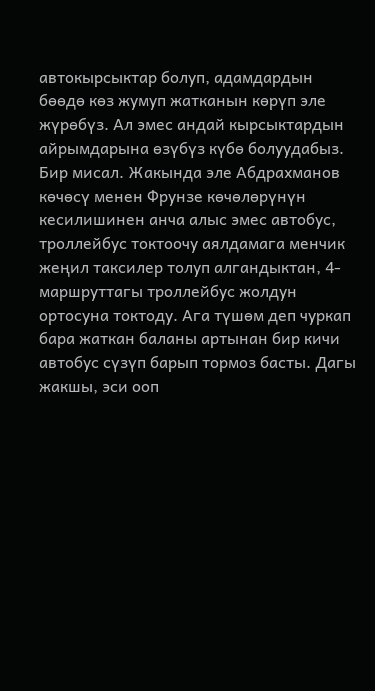автокырсыктар болуп, адамдардын бөөдө көз жумуп жатканын көрүп эле жүрөбүз. Ал эмес андай кырсыктардын айрымдарына өзүбүз күбө болуудабыз. Бир мисал. Жакында эле Абдрахманов көчөсү менен Фрунзе көчөлөрүнүн кесилишинен анча алыс эмес автобус, троллейбус токтоочу аялдамага менчик жеңил таксилер толуп алгандыктан, 4-маршруттагы троллейбус жолдун ортосуна токтоду. Ага түшөм деп чуркап бара жаткан баланы артынан бир кичи автобус сүзүп барып тормоз басты. Дагы жакшы, эси ооп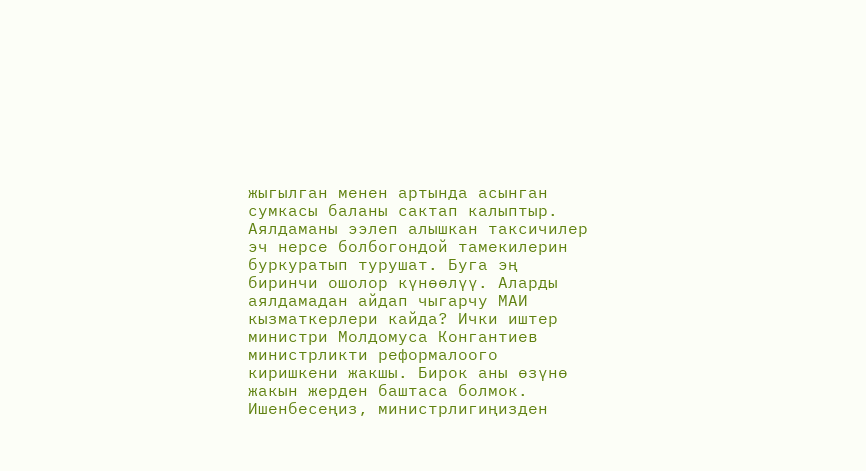жыгылган менен артында асынган сумкасы баланы сактап калыптыр. Аялдаманы ээлеп алышкан таксичилер эч нерсе болбогондой тамекилерин буркуратып турушат. Буга эң биринчи ошолор күнөөлүү. Аларды аялдамадан айдап чыгарчу МАИ кызматкерлери кайда? Ички иштер министри Молдомуса Конгантиев министрликти реформалоого киришкени жакшы. Бирок аны өзүнө жакын жерден баштаса болмок. Ишенбесеңиз, министрлигиңизден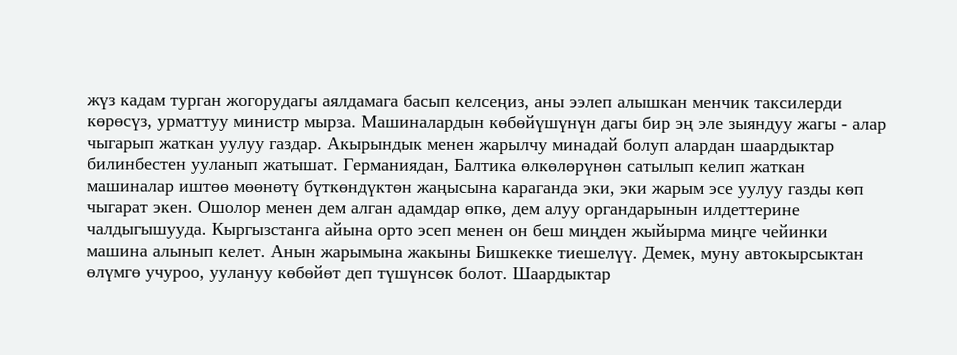жүз кадам турган жогорудагы аялдамага басып келсеңиз, аны ээлеп алышкан менчик таксилерди көрөсүз, урматтуу министр мырза. Машиналардын көбөйүшүнүн дагы бир эң эле зыяндуу жагы - алар чыгарып жаткан уулуу газдар. Акырындык менен жарылчу минадай болуп алардан шаардыктар билинбестен ууланып жатышат. Германиядан, Балтика өлкөлөрүнөн сатылып келип жаткан машиналар иштөө мөөнөтү бүткөндүктөн жаңысына караганда эки, эки жарым эсе уулуу газды көп чыгарат экен. Ошолор менен дем алган адамдар өпкө, дем алуу органдарынын илдеттерине чалдыгышууда. Кыргызстанга айына орто эсеп менен он беш миңден жыйырма миңге чейинки машина алынып келет. Анын жарымына жакыны Бишкекке тиешелүү. Демек, муну автокырсыктан өлүмгө учуроо, уулануу көбөйөт деп түшүнсөк болот. Шаардыктар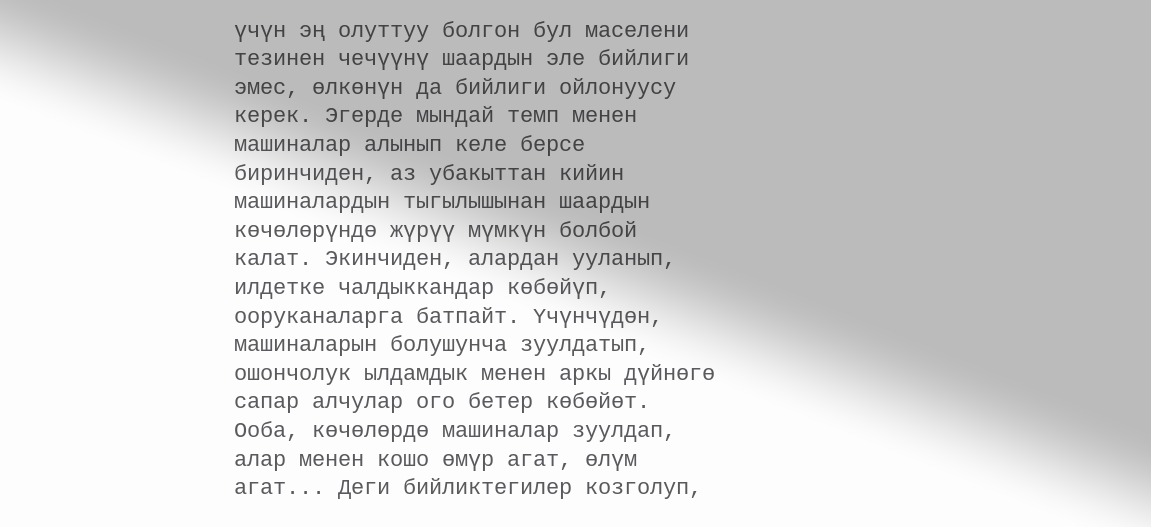үчүн эң олуттуу болгон бул маселени тезинен чечүүнү шаардын эле бийлиги эмес, өлкөнүн да бийлиги ойлонуусу керек. Эгерде мындай темп менен машиналар алынып келе берсе биринчиден, аз убакыттан кийин машиналардын тыгылышынан шаардын көчөлөрүндө жүрүү мүмкүн болбой калат. Экинчиден, алардан ууланып, илдетке чалдыккандар көбөйүп, ооруканаларга батпайт. Үчүнчүдөн, машиналарын болушунча зуулдатып, ошончолук ылдамдык менен аркы дүйнөгө сапар алчулар ого бетер көбөйөт. Ооба, көчөлөрдө машиналар зуулдап, алар менен кошо өмүр агат, өлүм агат... Деги бийликтегилер козголуп,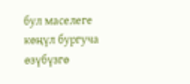бул маселеге көңүл бургуча өзүбүзгө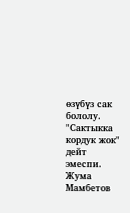өзүбүз сак бололу. "Сактыкка кордук жок" дейт эмеспи. Жума Мамбетов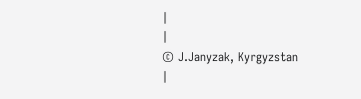|
|
© J.Janyzak, Kyrgyzstan
|